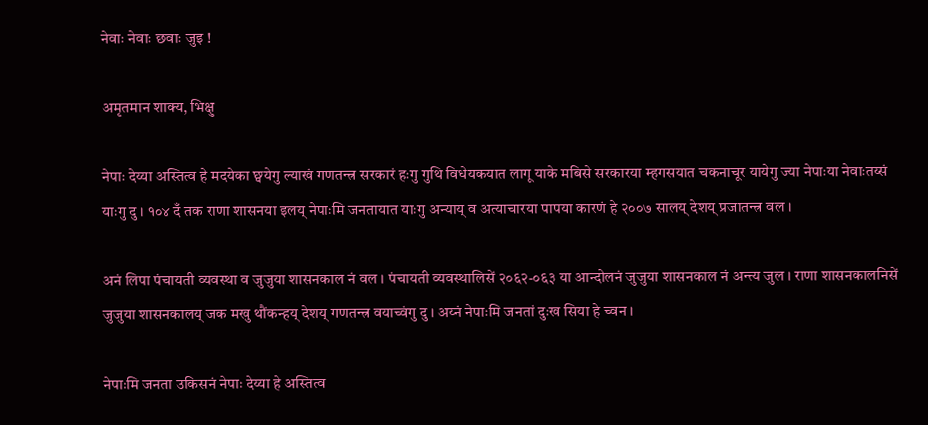नेवाः नेवाः छवाः जुइ !

अमृतमान शाक्य, भिक्षु

नेपाः देय्या अस्तित्व हे मदयेका छ्वयेगु ल्याखं गणतन्त्र सरकारं हःगु गुथि विधेयकयात लागू याके मबिसे सरकारया म्हगसयात चकनाचूर यायेगु ज्या नेपाःया नेवाःतय्सं याःगु दु । १०४ दँ तक राणा शासनया इलय् नेपाःमि जनतायात याःगु अन्याय् व अत्याचारया पापया कारणं हे २००७ सालय् देशय् प्रजातन्त्र वल ।

अनं लिपा पंचायती व्यवस्था व जुजुया शासनकाल नं वल । पंचायती व्यवस्थालिसें २०६२-०६३ या आन्दोलनं जुजुया शासनकाल नं अन्त्य जुल । राणा शासनकालनिसें जुजुया शासनकालय् जक मखु थौंकन्हय् देशय् गणतन्त्र वयाच्वंगु दु । अय्नं नेपाःमि जनतां दुःख सिया हे च्वन ।

नेपाःमि जनता उकिसनं नेपाः देय्या हे अस्तित्व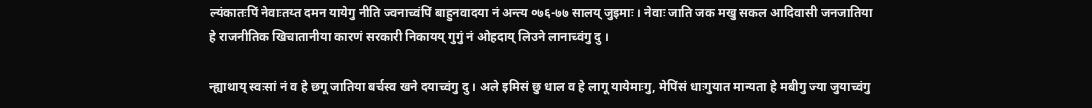ल्यंकातःपिं नेवाःतय्त दमन यायेगु नीति ज्वनाच्वंपिं बाहुनवादया नं अन्त्य ०७६-७७ सालय् जुइमाः । नेवाः जाति जक मखु सकल आदिवासी जनजातिया हे राजनीतिक खिचातानीया कारणं सरकारी निकायय् गुगुं नं ओहदाय् लिउने लानाच्वंगु दु ।

न्ह्याथाय् स्वःसां नं व हे छगू जातिया बर्चस्व खने दयाच्वंगु दु । अले इमिसं छु धाल व हे लागू यायेमाःगु, मेपिंसं धाःगुयात मान्यता हे मबीगु ज्या जुयाच्वंगु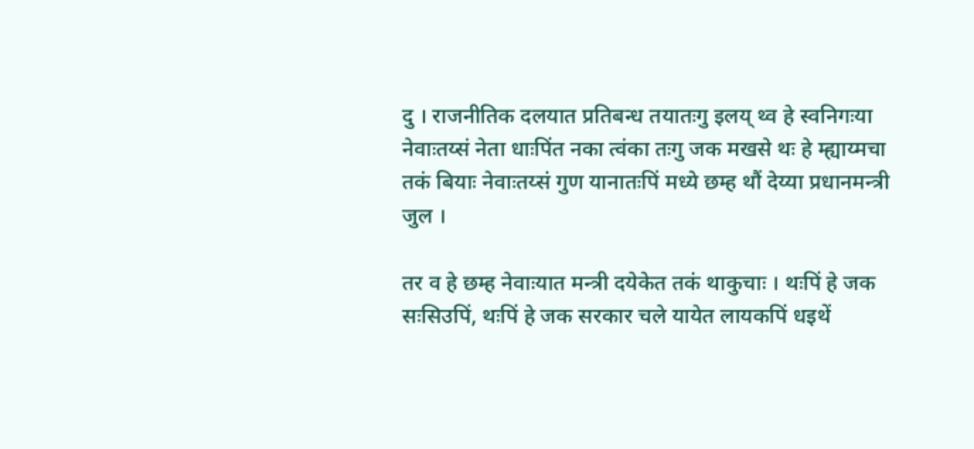दु । राजनीतिक दलयात प्रतिबन्ध तयातःगु इलय् थ्व हे स्वनिगःया नेवाःतय्सं नेता धाःपिंत नका त्वंका तःगु जक मखसे थः हे म्ह्याय्मचा तकं बियाः नेवाःतय्सं गुण यानातःपिं मध्ये छम्ह थौं देय्या प्रधानमन्त्री जुल ।

तर व हे छम्ह नेवाःयात मन्त्री दयेकेत तकं थाकुचाः । थःपिं हे जक सःसिउपिं, थःपिं हे जक सरकार चले यायेत लायकपिं धइथें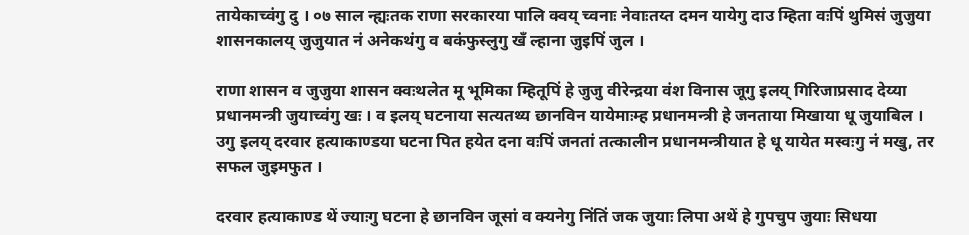तायेकाच्वंगु दु । ०७ साल न्ह्यःतक राणा सरकारया पालि क्वय् च्वनाः नेवाःतय्त दमन यायेगु दाउ म्हिता वःपिं थुमिसं जुजुया शासनकालय् जुजुयात नं अनेकथंगु व बकंफुस्लुगु खँ ल्हाना जुइपिं जुल ।

राणा शासन व जुजुया शासन क्वःथलेत मू भूमिका म्हितूपिं हे जुजु वीरेन्द्रया वंश विनास जूगु इलय् गिरिजाप्रसाद देय्या प्रधानमन्त्री जुयाच्वंगु खः । व इलय् घटनाया सत्यतथ्य छानविन यायेमाःम्ह प्रधानमन्त्री हे जनताया मिखाया धू जुयाबिल । उगु इलय् दरवार हत्याकाण्डया घटना पित हयेत दना वःपिं जनतां तत्कालीन प्रधानमन्त्रीयात हे धू यायेत मस्वःगु नं मखु, तर सफल जुइमफुत ।

दरवार हत्याकाण्ड थें ज्याःगु घटना हे छानविन जूसां व क्यनेगु निंतिं जक जुयाः लिपा अथें हे गुपचुप जुयाः सिधया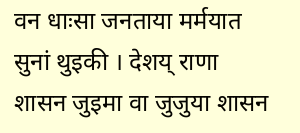वन धाःसा जनताया मर्मयात सुनां थुइकी । देशय् राणा शासन जुइमा वा जुजुया शासन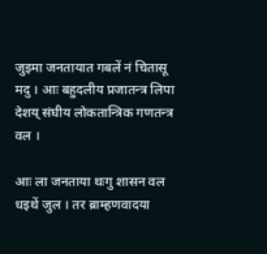जुइमा जनतायात गबलें नं चितासू मदु । आः बहुदलीय प्रजातन्त्र लिपा देशय् संघीय लोकतान्त्रिक गणतन्त्र वल ।

आः ला जनताया थःगु शासन वल धइथें जुल । तर ब्राम्हणवादया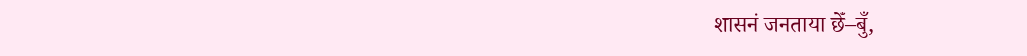शासनं जनताया छेँ–बुँ,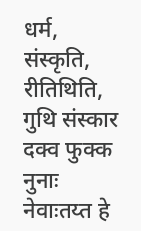धर्म, संस्कृति, रीतिथिति, गुथि संस्कार दक्व फुक्क नुनाः नेवाःतय्त हे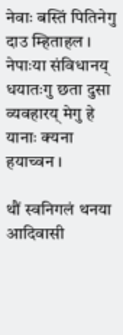नेवाः बस्तिं पितिनेगु दाउ म्हिताहल । नेपाःया संविधानय् धयातःगु छता दुसा व्यवहारय् मेगु हे यानाः क्यना हयाच्वन ।

थौं स्वनिगलं थनया आदिवासी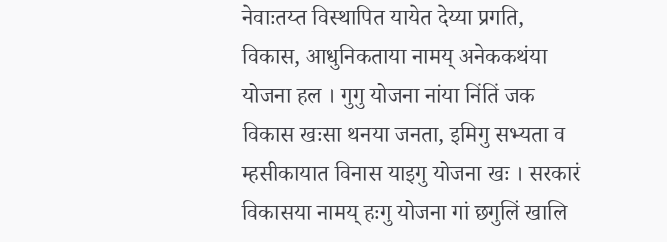नेवाःतय्त विस्थापित यायेत देय्या प्रगति, विकास, आधुनिकताया नामय् अनेककथंया योजना हल । गुगु योजना नांया निंतिं जक विकास खःसा थनया जनता, इमिगु सभ्यता व म्हसीकायात विनास याइगु योजना खः । सरकारं विकासया नामय् हःगु योजना गां छगुलिं खालि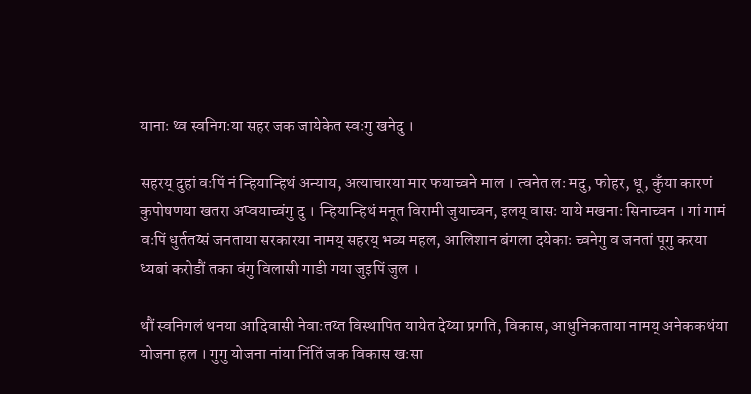यानाः थ्व स्वनिगःया सहर जक जायेकेत स्वःगु खनेदु ।

सहरय् दुहां वःपिं नं न्हियान्हिथं अन्याय, अत्याचारया मार फयाच्वने माल । त्वनेत लः मदु, फोहर, धू, कुँया कारणं कुपोषणया खतरा अप्वयाच्वंगु दु । न्हियान्हिथं मनूत विरामी जुयाच्वन, इलय् वासः याये मखनाः सिनाच्वन । गां गामं वःपिं धुर्ततय्सं जनताया सरकारया नामय् सहरय् भव्य महल, आलिशान बंगला दयेकाः च्वनेगु व जनतां पूगु करया ध्यबां करोडौं तका वंगु विलासी गाडी गया जुइपिं जुल ।

थौं स्वनिगलं थनया आदिवासी नेवाःतय्त विस्थापित यायेत देय्या प्रगति, विकास, आधुनिकताया नामय् अनेककथंया योजना हल । गुगु योजना नांया निंतिं जक विकास खःसा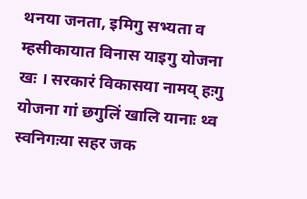थनया जनता, इमिगु सभ्यता व म्हसीकायात विनास याइगु योजना खः । सरकारं विकासया नामय् हःगु योजना गां छगुलिं खालि यानाः थ्व स्वनिगःया सहर जक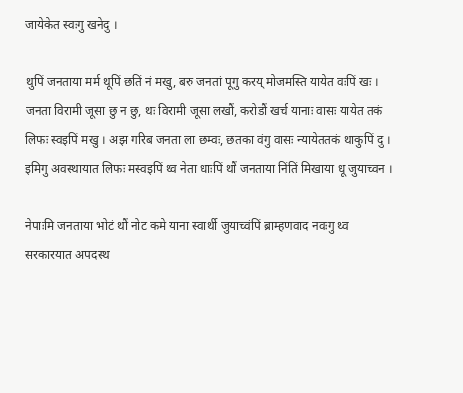जायेकेत स्वःगु खनेदु ।

थुपिं जनताया मर्म थूपिं छतिं नं मखु, बरु जनतां पूगु करय् मोजमस्ति यायेत वःपिं खः । जनता विरामी जूसा छु न छु, थः विरामी जूसा लखौं, करोडौं खर्च यानाः वासः यायेत तकं लिफः स्वइपिं मखु । अझ गरिब जनता ला छम्वः, छतका वंगु वासः न्यायेततकं थाकुपिं दु । इमिगु अवस्थायात लिफः मस्वइपिं थ्व नेता धाःपिं थौं जनताया निंतिं मिखाया धू जुयाच्वन ।

नेपाःमि जनताया भोटं थौं नोट कमे याना स्वार्थी जुयाच्वंपिं ब्राम्हणवाद नवःगु थ्व सरकारयात अपदस्थ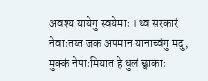अवश्य यायेगु स्वयेमाः । थ्व सरकारं नेवाःतय्त जक अपमान यानाच्वंगु मदु, मुक्कं नेपाःमियात हे धुलं छ्वाकाः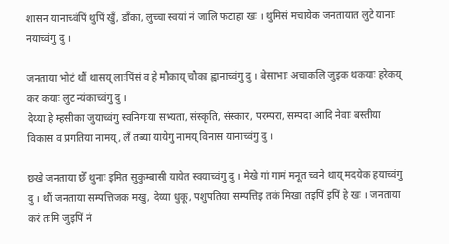शासन यानाच्वंपिं थुपिं खुँ, डाँका, लुच्चा स्वयां नं जालि फटाहा खः । थुमिसं मचायेक जनतायात लुटे यानाः नयाच्वंगु दु ।

जनताया भोटं थौं थासय् लाःपिंसं व हे मौकाय् चौका ह्वानाच्वंगु दु । बेसाभाः अचाकलि जुइक थकयाः हरेकय् कर कयाः लुट न्यंकाच्वंगु दु ।
देय्या हे म्हसीका जुयाच्वंगु स्वनिगःया सभ्यता, संस्कृति, संस्कार, परम्परा, सम्पदा आदि नेवाः बस्तीया विकास व प्रगतिया नामय्, लँ तब्या यायेगु नामय् विनास यानाच्वंगु दु ।

छखे जनताया छेँ थुनाः इमित सुकुम्बासी यायेत स्वयाच्वंगु दु । मेखे गां गामं मनूत च्वने थाय् मदयेक हयाच्वंगु दु । थौं जनताया सम्पत्तिजक मखु, देय्या धुकू, पशुपतिया सम्पत्तिइ तकं मिखा तइपिं इपिं हे खः । जनताया करं तःमि जुइपिं नं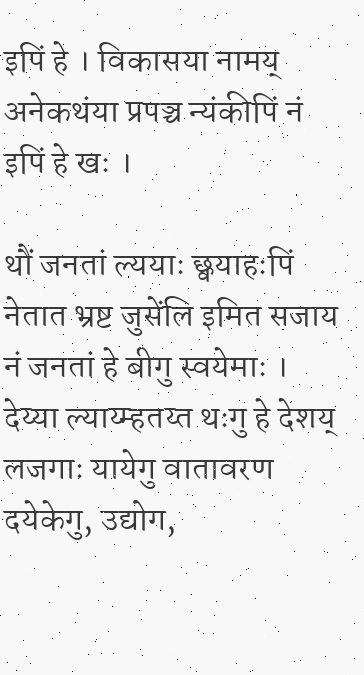इपिं हे । विकासया नामय् अनेकथंया प्रपञ्च न्यंकीपिं नं इपिं हे खः ।

थौं जनतां ल्ययाः छ्वयाहःपिं नेतात भ्रष्ट जुसेंलि इमित सजाय नं जनतां हे बीगु स्वयेमाः । देय्या ल्याय्म्हतय्त थःगु हे देशय् लजगाः यायेगु वातावरण दयेकेगु, उद्योग,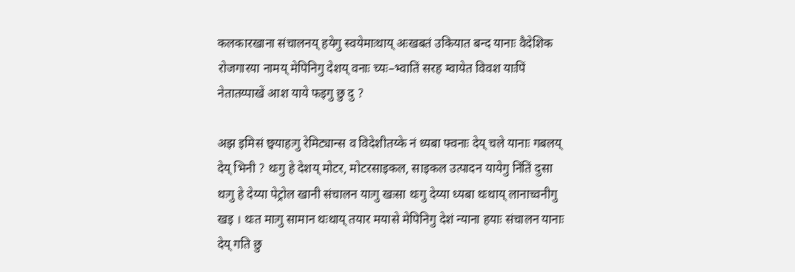कलकारखाना संचालनय् हयेगु स्वयेमाःथाय् अःखबतं उकियात बन्द यानाः वैदेशिक रोजगारया नामय् मेपिनिगु देशय् वनाः च्यः–भ्वातिं सरह म्वायेत विवश याःपिं नेतातय्पाखें आश याये फइगु छु दु ?

अझ इमिसं छ्वयाहःगु रेमिट्यान्स व विदेशीतय्के नं ध्यबा फ्वनाः देय् चले यानाः गबलय् देय् भिनी ? थःगु हे देशय् मोटर, मोटरसाइकल, साइकल उत्पादन यायेगु निंतिं दुसा थःगु हे देय्या पेट्रोल खानी संचालन याःगु खःसा थःगु देय्या ध्यबा थःथाय् लानाच्वनीगु खइ । थःत माःगु सामान थःथाय् तयार मयासे मेपिनिगु देशं न्याना हयाः संचालन यानाः देय् गति छु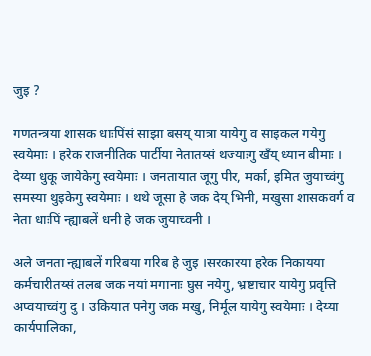जुइ ?

गणतन्त्रया शासक धाःपिंसं साझा बसय् यात्रा यायेगु व साइकल गयेगु स्वयेमाः । हरेक राजनीतिक पार्टीया नेतातय्सं थज्याःगु खँय् ध्यान बीमाः । देय्या धुकू जायेकेगु स्वयेमाः । जनतायात जूगु पीर, मर्का, इमित जुयाच्वंगु समस्या थुइकेगु स्वयेमाः । थथे जूसा हे जक देय् भिनी, मखुसा शासकवर्ग व नेता धाःपिं न्ह्याबलें धनी हे जक जुयाच्वनी ।

अले जनता न्ह्याबलें गरिबया गरिब हे जुइ ।सरकारया हरेक निकायया कर्मचारीतय्सं तलब जक नयां मगानाः घुस नयेगु, भ्रष्टाचार यायेगु प्रवृत्ति अप्वयाच्वंगु दु । उकियात पनेगु जक मखु, निर्मूल यायेगु स्वयेमाः । देय्या कार्यपालिका,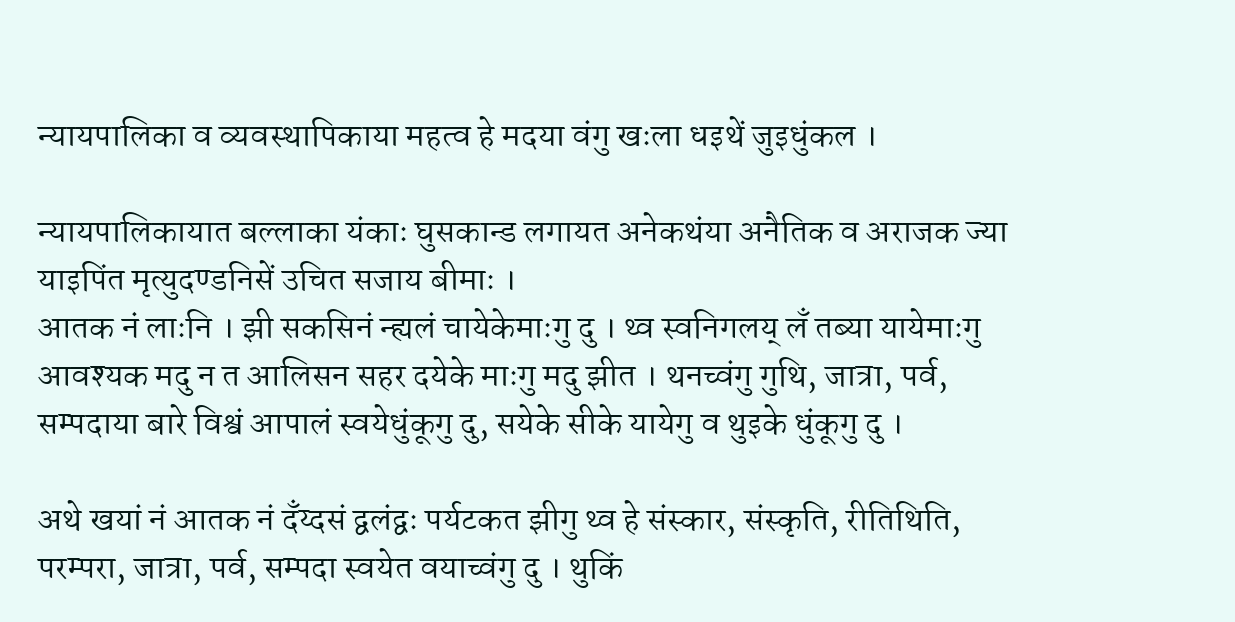न्यायपालिका व व्यवस्थापिकाया महत्व हे मदया वंगु खःला धइथें जुइधुंकल ।

न्यायपालिकायात बल्लाका यंकाः घुसकान्ड लगायत अनेकथंया अनैतिक व अराजक ज्या याइपिंत मृत्युदण्डनिसें उचित सजाय बीमाः ।
आतक नं लाःनि । झी सकसिनं न्ह्यलं चायेकेमाःगु दु । थ्व स्वनिगलय् लँ तब्या यायेमाःगु आवश्यक मदु न त आलिसन सहर दयेके माःगु मदु झीत । थनच्वंगु गुथि, जात्रा, पर्व, सम्पदाया बारे विश्वं आपालं स्वयेधुंकूगु दु, सयेके सीके यायेगु व थुइके धुंकूगु दु ।

अथे खयां नं आतक नं दँय्दसं द्वलंद्वः पर्यटकत झीगु थ्व हे संस्कार, संस्कृति, रीतिथिति, परम्परा, जात्रा, पर्व, सम्पदा स्वयेत वयाच्वंगु दु । थुकिं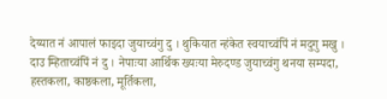देय्यात नं आपालं फाइदा जुयाच्वंगु दु । थुकियात न्हंकेत स्वयाच्वंपिं नं मदुगु मखु । दाउ म्हिताच्वंपिं नं दु । नेपाःया आर्थिक ख्यःया मेरुदण्ड जुयाच्वंगु थनया सम्पदा, हस्तकला, काष्ठकला, मूर्तिकला,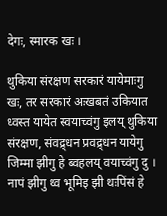देगः, स्मारक खः ।

थुकिया संरक्षण सरकारं यायेमाःगु खः, तर सरकारं अःखबतं उकियात ध्वस्त यायेत स्वयाच्वंगु इलय् थुकिया संरक्षण, संवद्र्धन प्रवद्र्धन यायेगु जिम्मा झीगु हे ब्वहलय् वयाच्वंगु दु । नापं झीगु थ्व भूमिइ झी थःपिंसं हे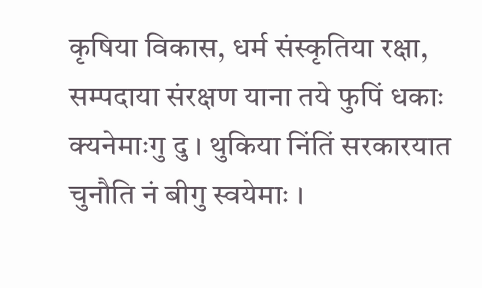कृषिया विकास, धर्म संस्कृतिया रक्षा, सम्पदाया संरक्षण याना तये फुपिं धकाः क्यनेमाःगु दु । थुकिया निंतिं सरकारयात चुनौति नं बीगु स्वयेमाः ।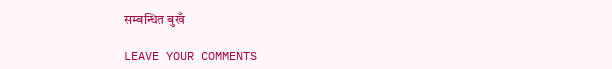सम्बन्धित बुखँ

LEAVE YOUR COMMENTS